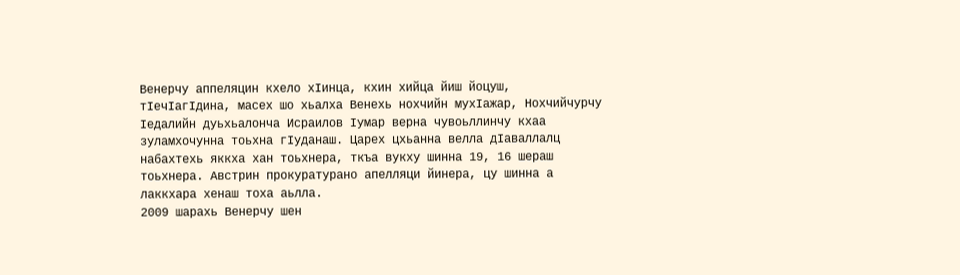Венерчу аппеляцин кхело хIинца, кхин хийца йиш йоцуш, тIечIагIдина, масех шо хьалха Венехь нохчийн мухIажар, Нохчийчурчу Iедалийн дуьхьалонча Исраилов Iумар верна чувоьллинчу кхаа зуламхочунна тоьхна гIуданаш. Царех цхьанна велла дIаваллалц набахтехь яккха хан тоьхнера, ткъа вукху шинна 19, 16 шераш тоьхнера. Австрин прокуратурано апелляци йинера, цу шинна а лаккхара хенаш тоха аьлла.
2009 шарахь Венерчу шен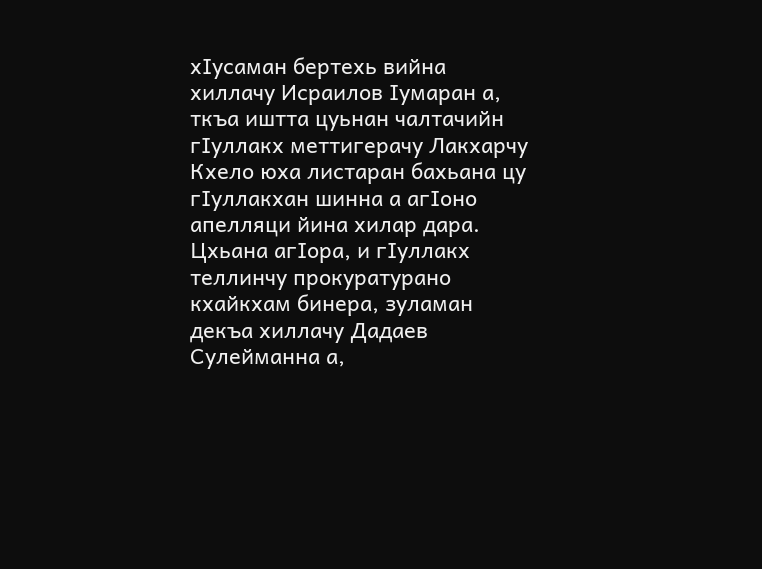хIусаман бертехь вийна хиллачу Исраилов Iумаран а, ткъа иштта цуьнан чалтачийн гIуллакх меттигерачу Лакхарчу Кхело юха листаран бахьана цу гIуллакхан шинна а агIоно апелляци йина хилар дара. Цхьана агIора, и гIуллакх теллинчу прокуратурано кхайкхам бинера, зуламан декъа хиллачу Дадаев Сулейманна а,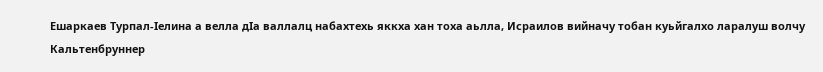Ешаркаев Турпал-Iелина а велла дIа валлалц набахтехь яккха хан тоха аьлла, Исраилов вийначу тобан куьйгалхо ларалуш волчу Кальтенбруннер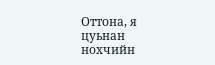Оттона, я цуьнан нохчийн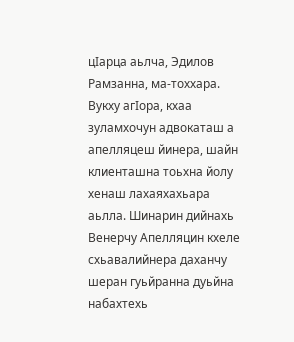цIарца аьлча, Эдилов Рамзанна, ма-тоххара. Вукху агIора, кхаа зуламхочун адвокаташ а апелляцеш йинера, шайн клиенташна тоьхна йолу хенаш лахаяхахьара аьлла. Шинарин дийнахь Венерчу Апелляцин кхеле схьавалийнера даханчу шеран гуьйранна дуьйна набахтехь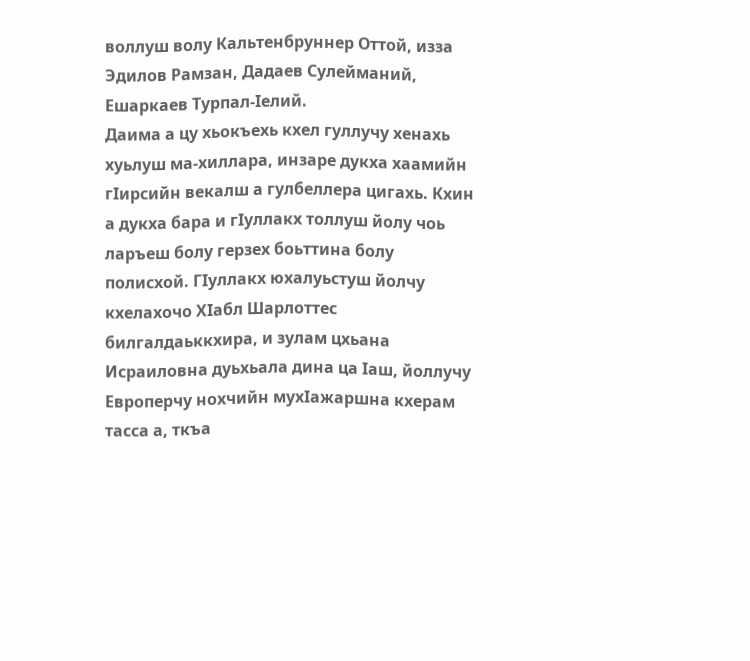воллуш волу Кальтенбруннер Оттой, изза Эдилов Рамзан, Дадаев Сулейманий, Ешаркаев Турпал-Iелий.
Даима а цу хьокъехь кхел гуллучу хенахь хуьлуш ма-хиллара, инзаре дукха хаамийн гIирсийн векалш а гулбеллера цигахь. Кхин а дукха бара и гIуллакх толлуш йолу чоь ларъеш болу герзех боьттина болу полисхой. ГIуллакх юхалуьстуш йолчу кхелахочо ХIабл Шарлоттес билгалдаьккхира, и зулам цхьана Исраиловна дуьхьала дина ца Iаш, йоллучу Европерчу нохчийн мухIажаршна кхерам тасса а, ткъа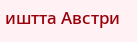иштта Австри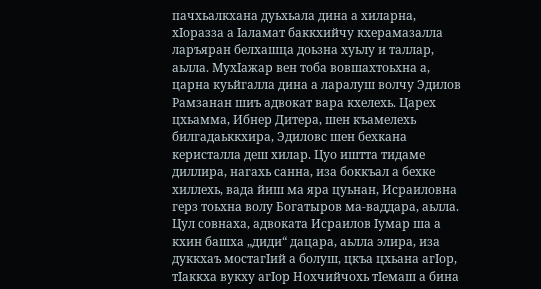пачхьалкхана дуьхьала дина а хиларна, хIоразза а Iаламат баккхийчу кхерамазалла ларъяран белхашца доьзна хуьлу и таллар, аьлла. МухIажар вен тоба вовшахтоьхна а, царна куьйгалла дина а ларалуш волчу Эдилов Рамзанан шиъ адвокат вара кхелехь. Царех цхьамма, Ибнер Дитера, шен къамелехь билгадаьккхира, Эдиловс шен бехкана керисталла деш хилар. Цуо иштта тидаме диллира, нагахь санна, иза боккъал а бехке хиллехь, вада йиш ма яра цуьнан, Исраиловна герз тоьхна волу Богатыров ма-ваддара, аьлла.
Цул совнаха, адвоката Исраилов Iумар ша а кхин башха „диди“ дацара, аьлла элира, иза дуккхаъ мостагIий а болуш, цкъа цхьана агIор, тIаккха вукху агIор Нохчийчохь тIемаш а бина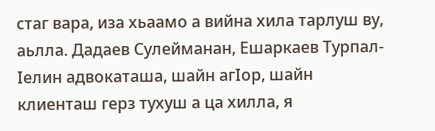стаг вара, иза хьаамо а вийна хила тарлуш ву, аьлла. Дадаев Сулейманан, Ешаркаев Турпал-Iелин адвокаташа, шайн агIор, шайн клиенташ герз тухуш а ца хилла, я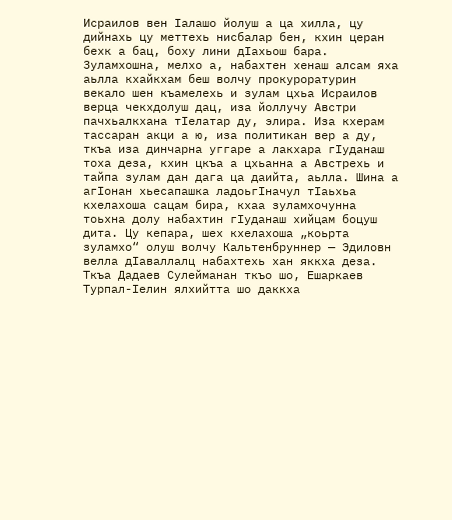Исраилов вен Iалашо йолуш а ца хилла, цу дийнахь цу меттехь нисбалар бен, кхин церан бехк а бац, боху лини дIахьош бара. Зуламхошна, мелхо а, набахтен хенаш алсам яха аьлла кхайкхам беш волчу прокуроратурин векало шен къамелехь и зулам цхьа Исраилов верца чекхдолуш дац, иза йоллучу Австри пачхьалкхана тIелатар ду, элира. Иза кхерам тассаран акци а ю, иза политикан вер а ду, ткъа иза динчарна уггаре а лакхара гIуданаш тоха деза, кхин цкъа а цхьанна а Австрехь и тайпа зулам дан дага ца даийта, аьлла. Шина а агIонан хьесапашка ладоьгIначул тIаьхьа кхелахоша сацам бира, кхаа зуламхочунна тоьхна долу набахтин гIуданаш хийцам боцуш дита. Цу кепара, шех кхелахоша „коьрта зуламхо“ олуш волчу Кальтенбруннер — Эдиловн велла дIаваллалц набахтехь хан яккха деза. Ткъа Дадаев Сулейманан ткъо шо, Ешаркаев Турпал-Iелин ялхийтта шо даккха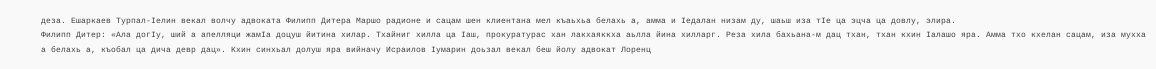деза. Ешаркаев Турпал-Iелин векал волчу адвоката Филипп Дитера Маршо радионе и сацам шен клиентана мел къаьхьа белахь а, амма и Iедалан низам ду, шаьш иза тIе ца эцча ца довлу, элира.
Филипп Дитер: «Ала догIу, ший а апелляци жамIа доцуш йитина хилар. Тхайниг хилла ца Iаш, прокуратурас хан лакхаяккха аьлла йина хилларг. Реза хила бахьана-м дац тхан, тхан кхин Iалашо яра. Амма тхо кхелан сацам, иза мухха а белахь а, къобал ца дича девр дац». Кхин синхьал долуш яра вийначу Исраилов Iумарин доьзал векал беш йолу адвокат Лоренц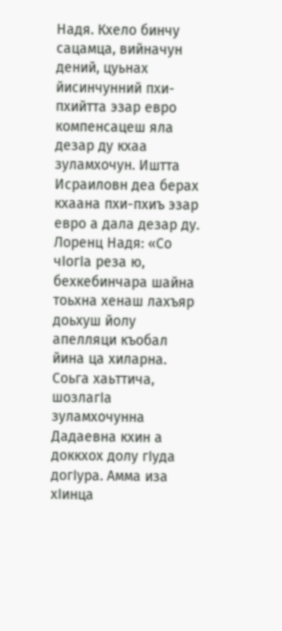Надя. Кхело бинчу сацамца, вийначун дений, цуьнах йисинчунний пхи-пхийтта эзар евро компенсацеш яла дезар ду кхаа зуламхочун. Иштта Исраиловн деа берах кхаана пхи-пхиъ эзар евро а дала дезар ду. Лоренц Надя: «Со чIогIа реза ю, бехкебинчара шайна тоьхна хенаш лахъяр доьхуш йолу апелляци къобал йина ца хиларна. Соьга хаьттича, шозлагIа зуламхочунна Дадаевна кхин а доккхох долу гIуда догIура. Амма иза хIинца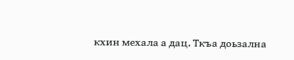кхин мехала а дац. Ткъа доьзална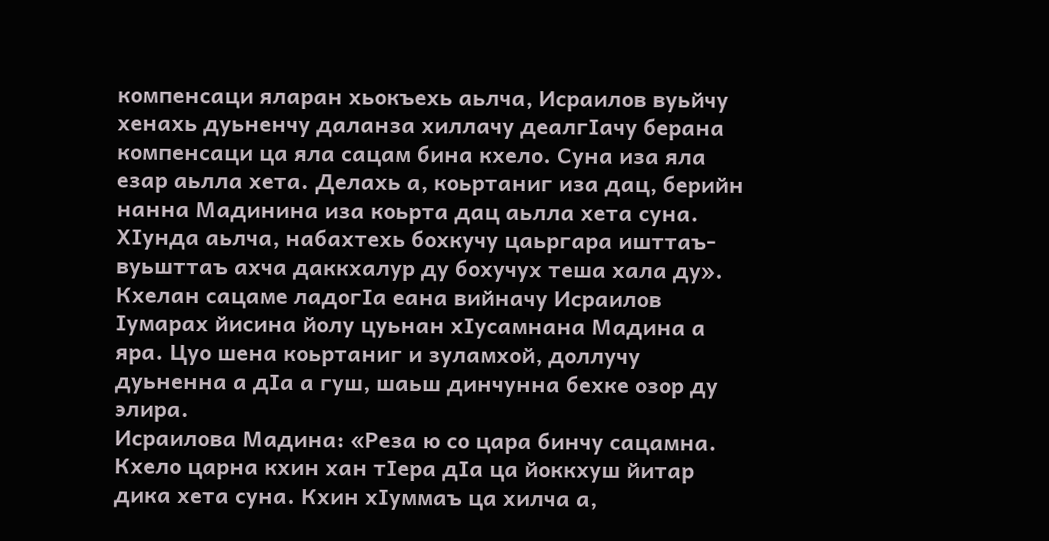компенсаци яларан хьокъехь аьлча, Исраилов вуьйчу хенахь дуьненчу даланза хиллачу деалгIачу берана компенсаци ца яла сацам бина кхело. Суна иза яла езар аьлла хета. Делахь а, коьртаниг иза дац, берийн нанна Мадинина иза коьрта дац аьлла хета суна. ХIунда аьлча, набахтехь бохкучу цаьргара ишттаъ-вуьшттаъ ахча даккхалур ду бохучух теша хала ду». Кхелан сацаме ладогIа еана вийначу Исраилов Iумарах йисина йолу цуьнан хIусамнана Мадина а яра. Цуо шена коьртаниг и зуламхой, доллучу дуьненна а дIа а гуш, шаьш динчунна бехке озор ду элира.
Исраилова Мадина: «Реза ю со цара бинчу сацамна. Кхело царна кхин хан тIера дIа ца йоккхуш йитар дика хета суна. Кхин хIуммаъ ца хилча а,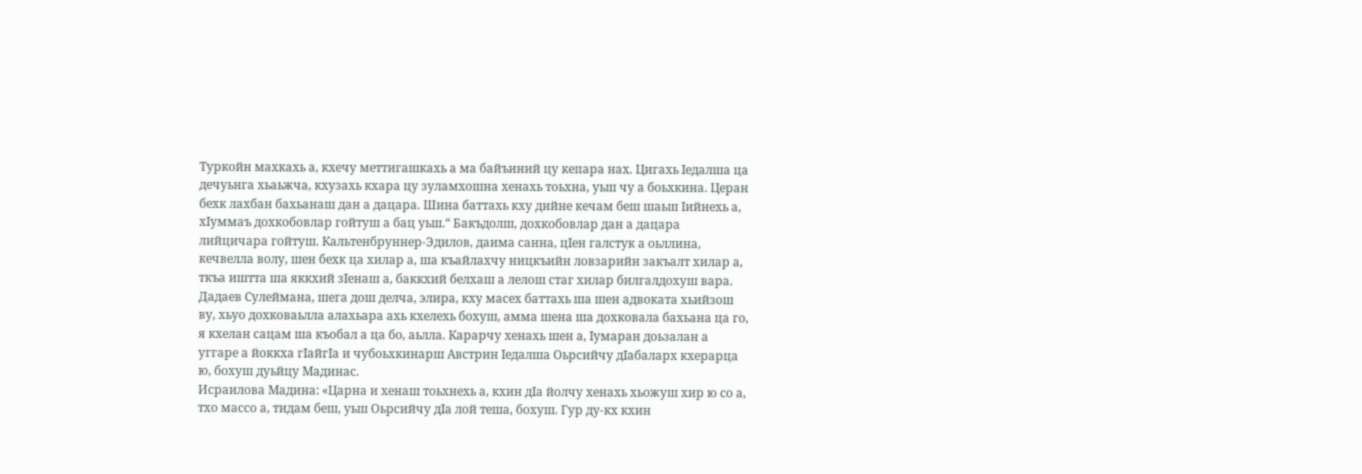Туркойн махкахь а, кхечу меттигашкахь а ма байъиний цу кепара нах. Цигахь Iедалша ца дечуьнга хьаьжча, кхузахь кхара цу зуламхошна хенахь тоьхна, уьш чу а боьхкина. Церан бехк лахбан бахьанаш дан а дацара. Шина баттахь кху дийне кечам беш шаьш Iийнехь а, хIуммаъ дохкобовлар гойтуш а бац уьш.“ Бакъдолш, дохкобовлар дан а дацара лийцичара гойтуш. Кальтенбруннер-Эдилов, даима санна, цIен галстук а оьллина, кечвелла волу, шен бехк ца хилар а, ша къайлахчу ницкъийн ловзарийн закъалт хилар а, ткъа иштта ша яккхий зIенаш а, баккхий белхаш а лелош стаг хилар билгалдохуш вара. Дадаев Сулеймана, шега дош делча, элира, кху масех баттахь ша шен адвоката хьийзош ву, хьуо дохковаьлла алахьара ахь кхелехь бохуш, амма шена ша дохковала бахьана ца го, я кхелан сацам ша къобал а ца бо, аьлла. Карарчу хенахь шен а, Iумаран доьзалан а уггаре а йоккха гIайгIа и чубоьхкинарш Австрин Iедалша Оьрсийчу дIабаларх кхерарца ю, бохуш дуьйцу Мадинас.
Исраилова Мадина: «Царна и хенаш тоьхнехь а, кхин дIа йолчу хенахь хьожуш хир ю со а, тхо массо а, тидам беш, уьш Оьрсийчу дIа лой теша, бохуш. Гур ду-кх кхин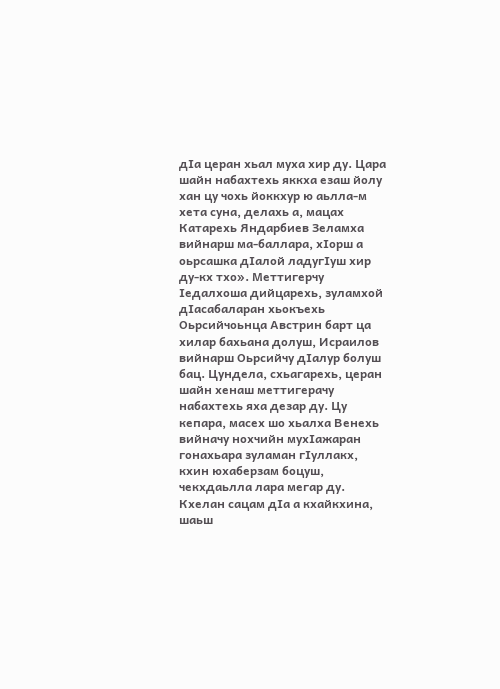дIа церан хьал муха хир ду. Цара шайн набахтехь яккха езаш йолу хан цу чохь йоккхур ю аьлла-м хета суна, делахь а, мацах Катарехь Яндарбиев Зеламха вийнарш ма-баллара, хIорш а оьрсашка дIалой ладугIуш хир ду-кх тхо». Меттигерчу Iедалхоша дийцарехь, зуламхой дIасабаларан хьокъехь Оьрсийчоьнца Австрин барт ца хилар бахьана долуш, Исраилов вийнарш Оьрсийчу дIалур болуш бац. Цундела, схьагарехь, церан шайн хенаш меттигерачу набахтехь яха дезар ду. Цу кепара, масех шо хьалха Венехь вийначу нохчийн мухIажаран гонахьара зуламан гIуллакх, кхин юхаберзам боцуш, чекхдаьлла лара мегар ду. Кхелан сацам дIа а кхайкхина, шаьш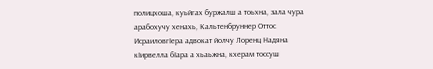полицхоша, куьйгах буржалш а тоьхна, зала чура арабохучу хенахь, Кальтенбруннер Оттос ИсраиловгIера адвокат йолчу Лоренц Надяна кIирвелла бIара а хьаьжна, кхерам тоссуш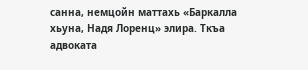санна, немцойн маттахь «Баркалла хьуна, Надя Лоренц» элира. Ткъа адвоката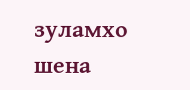зуламхо шена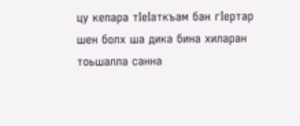цу кепара тIеIаткъам бан гIертар шен болх ша дика бина хиларан тоьшалла санна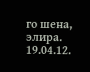го шена, элира.
19.04.12.